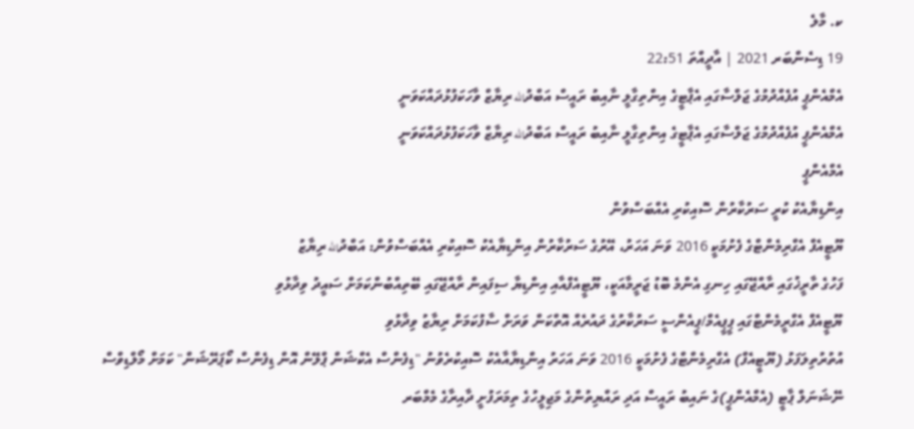ކ. މާލެ
19 ޑިސެންބަރ 2021 | އާދީއްތަ 22:51
އެމްއެންޕީ އުފެއްދުމުގެ ޖަލްސާގައި އެޕާޓީގެ އިންތިގާލީ ނާއިބު ރައީސް އަބްދުالله ރިޔާޒް ވާހަކަފުޅުދައްކަވަނީ
އެމްއެންޕީ އުފެއްދުމުގެ ޖަލްސާގައި އެޕާޓީގެ އިންތިގާލީ ނާއިބު ރައީސް އަބްދުالله ރިޔާޒް ވާހަކަފުޅުދައްކަވަނީ
އެމްއެންޕީ
އިންޑިޔާއެކު ކުރީ ސަރުކާރުން ސޮއިކުރި އެއްބަސްވުން
ޔޫޓީއެފް އެގްރިމެންޓްގެ ފެށުމަކީ 2016 ވަނަ އަހަރު، އޭރުގެ ސަރުކާރުން އިންޑިޔާއެކު ސޮއިކުރި އެއްބަސްވުން: އަބްދުالله ރިޔާޒު
ފަހުގެ ތާރީޚުގައި ރާއްޖޭގައި ހިނގި އެންމެ ބޮޑު ޖަރީމާއަކީ، ޔޫޓީއެފްއާއި އިންޑިޔާ ސިފައިން ރާއްޖޭގައި ބޭތިއްބުންކަމަށް ސައީދު ވިދާޅުވި
ޔޫޓީއެފް އެގްރީމެންޓްގައި ޕީޕީއެމް/ޕީއެންސީ ސަރުކާރުގެ ދައުރެއް އޮތްކަން ވަރަށް ސާފުކަމަށް ރިޔާޒު ވިދާޅުވި
އުތުރުތިލަފަޅު (ޔޫޓީއެފް) އެގްރިމެންޓްގެ ފެށުމަކީ 2016 ވަނަ އަހަރު އިންޑިޔާއާއެކު ސޮއިކުރެވުނު "ޑިފެންސް އެކްޝަން ޕްލޭން އޮން ޑިފެންސް ކޯޕަރޭޝަން" ކަމަށް މޯލްޑިވްސް ނޭޝަނަލް ޕާޓީ (އެމްއެންޕީ)ގެ ނައިބު ރައީސް އަދި ރައްޔިތުންގެ މަޖިލީހުގެ ތިމަރަފުށީ ދާއިރާގެ މެމްބަރ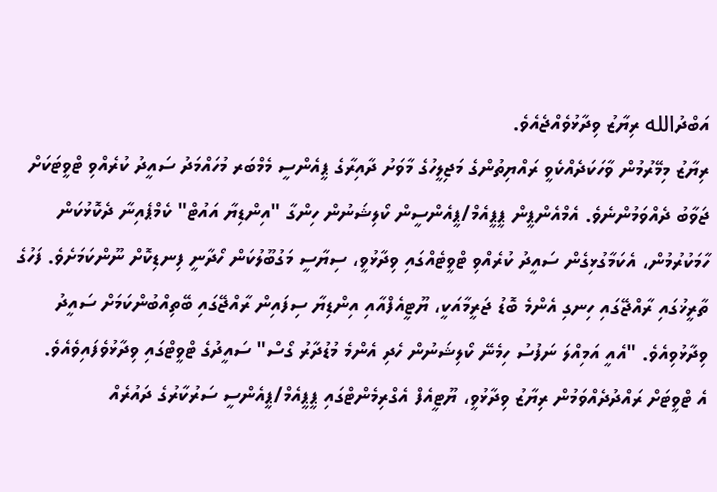އަބްދުالله ރިޔާޒު ވިދާޅުވެއްޖެއެވެ.
ރިޔާޒު މިމޭރުމުން ވާހަކަދެއްކެވީ ރައްޔިތުންގެ މަޖިލީހުގެ މާވަށު ދާއިރާގެ ޕީއެންސީ މެމްބަރ މުހައްމަދު ސައީދު ކުރެއްވި ޓްވީޓަކަށް ޖަވާބު ދެއްވަމުންނެވެ. އެމްއެންޕީން ޕީޕީއެމް/ޕީއެންސީން ކޯލިޝަނުން ހިންގާ "އިންޑިޔާ އައުޓް" ކެމްޕެއިނާ ދެކޮޅުކަން ހާމަކުރުމުން، އެކަމާގުޅިގެން ސައީދު ކުރެއްވި ޓްވީޓެއްގައި ވިދާޅުވީ، ސިޔާސީ މަގުބޫލުކަން ހޯދާނީ ފިނޑިކޮށް ނޫންކަމަށެވެ. ފަހުގެ ތާރީޚުގައި ރާއްޖޭގައި ހިނގި އެންމެ ބޮޑު ޖަރީމާއަކީ، ޔޫޓީއެފްއާއި އިންޑިޔާ ސިފައިން ރާއްޖޭގައި ބޭތިއްބުންކަމަށް ސައީދު ވިދާޅުވިއެވެ. "އެއީ އަމިއްލަ ނަފުސު ހިމެނޭ ކޯލިޝަނުން ހެދި އެންމެ މުޑުދާރު ގޯސް" ސައީދުގެ ޓްވީޓްގައި ވިދާޅުވެފައިވެއެވެ.
އެ ޓްވީޓަށް ރައްދުދެއްވަމުން ރިޔާޒު ވިދާޅުވީ، ޔޫޓީއެފް އެގްރިމެންޓްގައި ޕީޕީއެމް/ޕީއެންސީ ސަރުކާރުގެ ދައުރެއް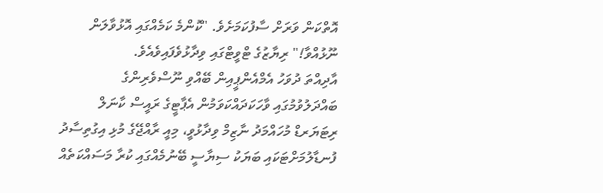އޮތްކަން ވަރަށް ސާފުކަމަށެވެ. "ކޮންމެ ކަމެއްގައި އޮޅުވާލަން ނޫޅުއްވާ!" ރިޔާޒުގެ ޓްވީޓްގައި ވިދާޅުވެފައިވެއެވެ.
އާދިއްތަ ދުވަހު އެމްއެންޕީއިން ބޭއްވި ނޫސްވެރިންގެ ބައްދަލުވުމުގައި ވާހަކަދައްކަވަމުން އެޕާޓީގެ ރައީސް ކާނަލް ރިޓަޔަރޑް މުހައްމަދު ނާޒިމް ވިދާޅުވީ، މިއީ ރާއްޖޭގެ މުޅި އިގުތިސާދު ފުނޑާލުމަށްޓަކައި ބަޔަކު ސިޔާސީ ބޭނުމެއްގައި ކުރާ މަސައްކަތެއް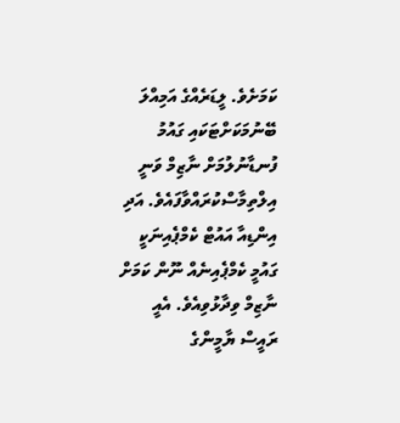ކަމަށެވެ. ލީޑަރެއްގެ އަމިއްލަ ބޭނުމަކަށްޓަކައި ގައުމު ފުނޑާނުލުމަށް ނާޒިމް ވަނީ އިލްތިމާސްކުރައްވާފައެވެ. އަދި އިންޑިއާ އައުޓް ކެމްޕެއިނަކީ ގައުމީ ކެމްޕެއިނެއް ނޫން ކަމަށް ނާޒިމް ވިދާޅުވިއެވެ. އެއީ ރައީސް ޔާމީންގެ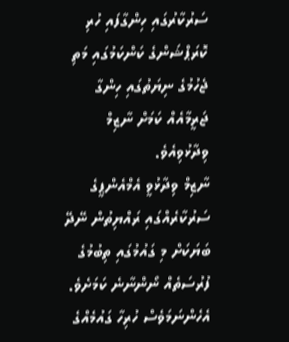ސަރުކާރުގައި ހިންގާފައި ހުރި ކޮރަޕްޝަންގެ ކަންކަމުގައި މަތި ޖެހުމުގެ ނިޔަތުގައި ހިންގާ ޖަރީމާއެއް ކަމަށް ނާޒިމް ވިދާޅުވިއެވެ.
ނާޒިމް ވިދާޅުވީ އެމްއެންޕީގެ ސަރުކާރެއްގައި ރައްޔިތުން ނޭދޭ ބަޔަކަށް މި ގައުމުގައި ތިބުމުގެ ފުރުސަތެއް ނޯންނާނެ ކަމަށެވެ. އެހެންނަމަވެސް ހުރިހާ ގައުމެއްގެ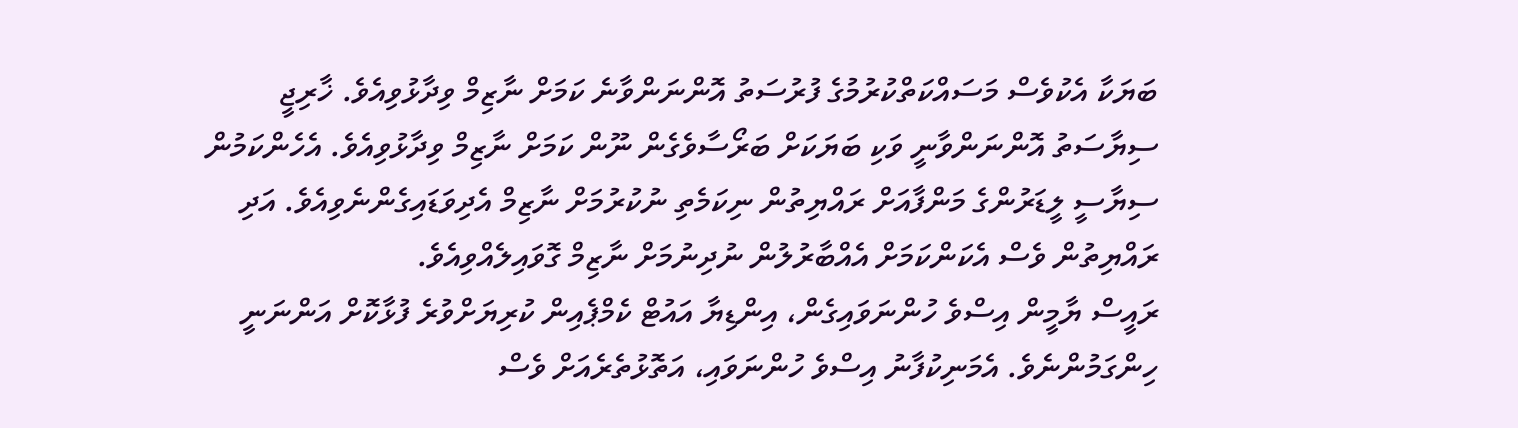ބަޔަކާ އެކުވެސް މަސައްކަތްކުރުމުގެ ފުރުސަތު އޮންނަންވާނެ ކަމަށް ނާޒިމް ވިދާޅުވިއެވެ. ޚާރިޖީ ސިޔާސަތު އޮންނަންވާނީ ވަކި ބަޔަކަށް ބަރޯސާވެގެން ނޫން ކަމަށް ނާޒިމް ވިދާޅުވިއެވެ. އެހެންކަމުން ސިޔާސީ ލީޑަރުންގެ މަންފާއަށް ރައްޔިތުން ނިކަމެތި ނުކުރުމަށް ނާޒިމް އެދިވަޑައިގެންނެވިއެވެ. އަދި ރައްޔިތުން ވެސް އެކަންކަމަށް އެއްބާރުލުން ނުދިނުމަށް ނާޒިމް ގޮވައިލެއްވިއެވެ.
ރައީސް ޔާމީން އިސްވެ ހުންނަވައިގެން، އިންޑިޔާ އައުޓް ކެމްޕެއިން ކުރިޔަށްވުރެ ފުޅާކޮށް އަންނަނީ ހިންގަމުންނެވެ. އެމަނިކުފާނު އިސްވެ ހުންނަވައި، އަތޮޅުތެރެއަށް ވެސް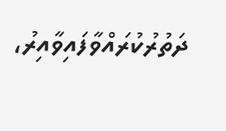ދަތުރުކުރައްވާފައިވާއިރު،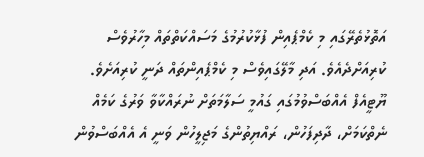އަތޮޅުތެރޭގައި މި ކެމްޕެއިން ފުޅާކުރުމުގެ މަސައްކަތްތައް މިހާރުވެސް ކުރިއަށްދެއެވެ. އަދި މާލޭގައިވެސް މި ކެމްޕެއިންތައް ދަނީ ކުރިއަށެވެ.
ޔޫޓީއެފް އެއްބަސްވުމުގައި ގައުމީ ސަލާމަތަށް ނުރައްކާވާ ވަރުގެ ކަމެއް ނެތްކަމަށް، ދާދިފަހުން، ރައްޔިތުންގެ މަޖިލީހުން ވަނީ އެ އެއްބަސްވުން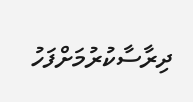ދިރާސާކުރުމަށްފަހު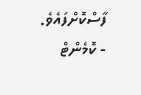ފާސްކޮށްފައެވެ.
- ކޮމެންޓް